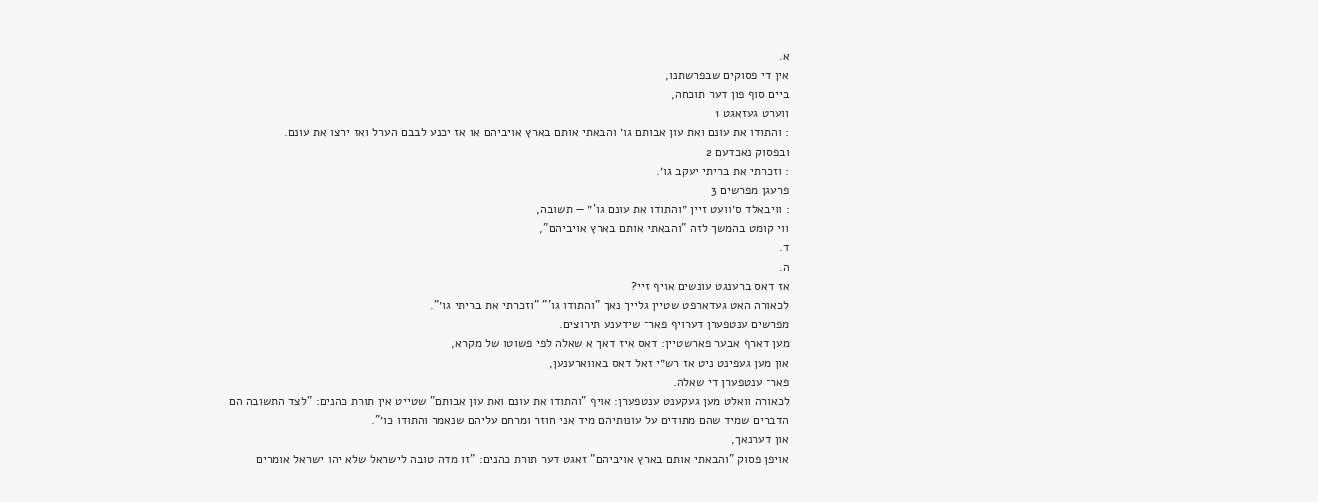א.
אין די פסוקים שבפרשתנו,
ביים סוף פון דער תוכחה,
ווערט געזאגט 1
: והתודו את עונם ואת עון אבותם גו׳ והבאתי אותם בארץ אויביהם או אז יכנע לבבם הערל ואז ירצו את עונם.
ובפסוק נאכדעם 2
: וזכרתי את בריתי יעקב גו׳.
פרעגן מפרשים 3
: וויבאלד ס׳וועט זיין ״והתודו את עונם גו'״ — תשובה,
ווי קומט בהמשך לזה "והבאתי אותם בארץ אויביהם",
ד.
ה.
אז דאס ברענגט עונשים אויף זיי?
לכאורה האט געדארפט שטיין גלייך נאך "והתודו גו'" "וזכרתי את בריתי גו׳".
מפרשים ענטפערן דערויף פאר־ שידענע תירוצים.
מען דארף אבער פארשטיין: דאס איז דאך א שאלה לפי פשוטו של מקרא,
און מען געפינט ניט אז רש״י זאל דאס באווארענען,
פאר־ ענטפערן די שאלה.
לכאורה וואלט מען געקענט ענטפערן: אויף "והתודו את עונם ואת עון אבותם" שטייט אין תורת כהנים: "לצד התשובה הם הדברים שמיד שהם מתודים על עונותיהם מיד אני חוזר ומרחם עליהם שנאמר והתודו כו׳".
און דערנאך,
אויפן פסוק "והבאתי אותם בארץ אויביהם" זאגט דער תורת כהנים: "זו מדה טובה לישראל שלא יהו ישראל אומרים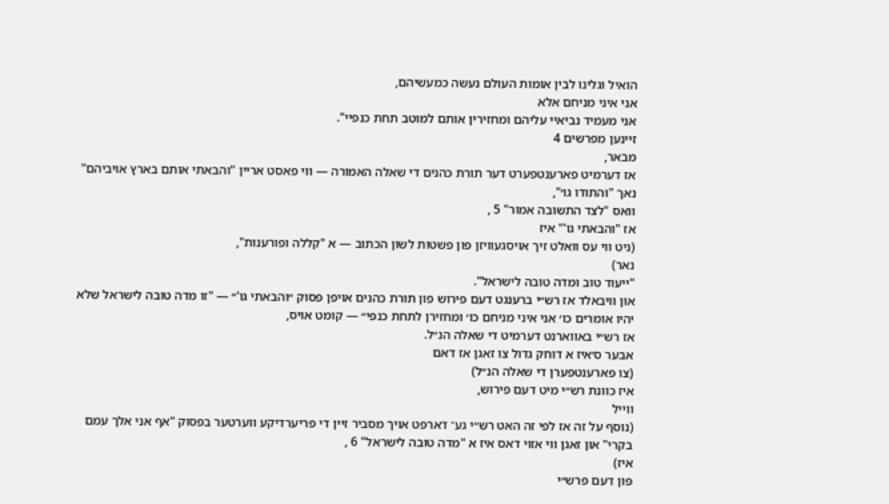הואיל וגלינו לבין אומות העולם נעשה כמעשיהם,
אני איני מניחם אלא
אני מעמיד נביאיי עליהם ומחזירין אותם למוטב תחת כנפיי".
זיינען מפרשים 4
מבאר,
אז דערמיט פארענטפערט דער תורת כהנים די שאלה האמורה — ווי פאסט אריין "והבאתי אותם בארץ אויביהם" נאך "והתודו גו׳",
וואס "לצד התשובה אמור" 5 ,
אז "והבאתי גו'" איז
(ניט ווי עס וואלט זיך אויסגעוויזן פון פשטות לשון הכתוב — א "קללה ופורענות",
נאר)
"ייעוד טוב ומדה טובה לישראל".
און וויבאלד אז רש״י ברענגט דעם פירוש פון תורת כהנים אויפן פסוק ״והבאתי גו'״ — "זו מדה טובה לישראל שלא יהיו אומרים כו׳ אני איני מניחם כו׳ ומחזירן לתחת כנפי״ — קומט אויס,
אז רש״י באווארנט דערמיט די שאלה הנ״ל.
אבער ס׳איז א דוחק גדול צו זאגן אז דאם
(צו פארענטפערן די שאלה הנ״ל)
איז כוונת רש״י מיט דעם פירוש,
ווייל
(נוסף על זה אז לפי זה האט רש״י גע־ דארפט אויך מסביר זיין די פריערדיקע ווערטער בפסוק "אף אני אלך עמם בקרי" און זאגן ווי אזוי דאס איז א "מדה טובה לישראל" 6 ,
איז)
פון דעם פרש״י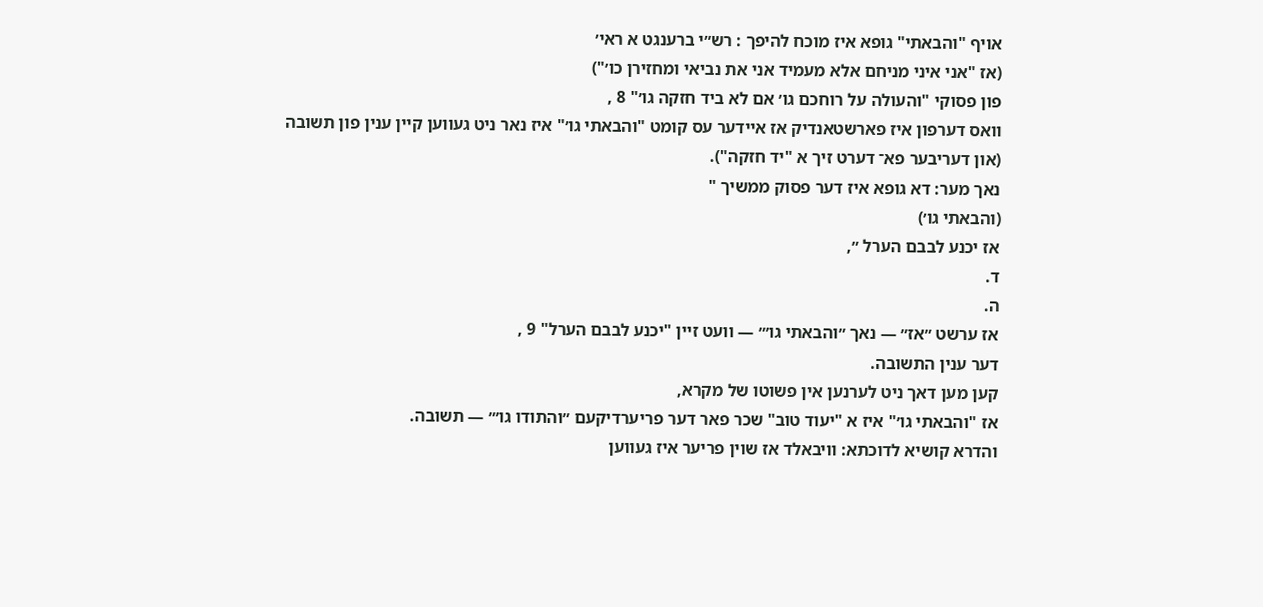אויף "והבאתי" גופא איז מוכח להיפך : רש״י ברענגט א ראי׳
(אז "אני איני מניחם אלא מעמיד אני את נביאי ומחזירן כו׳")
פון פסוקי "והעולה על רוחכם גו׳ אם לא ביד חזקה גו׳" 8 ,
וואס דערפון איז פארשטאנדיק אז איידער עס קומט "והבאתי גו׳" איז נאר ניט געווען קיין ענין פון תשובה
(און דעריבער פא־ דערט זיך א "יד חזקה").
נאך מער: דא גופא איז דער פסוק ממשיך "
(והבאתי גו׳)
אז יכנע לבבם הערל ״,
ד.
ה.
אז ערשט ״אז״ — נאך ״והבאתי גו׳״ — וועט זיין "יכנע לבבם הערל" 9 ,
דער ענין התשובה.
קען מען דאך ניט לערנען אין פשוטו של מקרא,
אז "והבאתי גו׳" איז א "יעוד טוב" שכר פאר דער פריערדיקעם ״והתודו גו׳״ — תשובה.
והדרא קושיא לדוכתא: וויבאלד אז שוין פריער איז געווען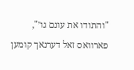"והתודו את עונם גו׳",
פארוואס זאל דערנאך קומען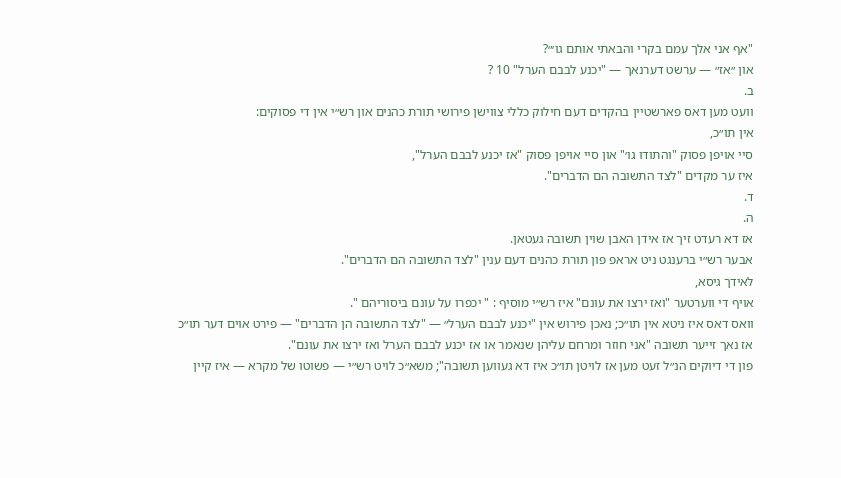"אף אני אלך עמם בקרי והבאתי אותם גו׳״?
און ״אז״ — ערשט דערנאך — "יכנע לבבם הערל" 10 ?
ב.
וועט מען דאס פארשטיין בהקדים דעם חילוק כללי צווישן פירושי תורת כהנים און רש״י אין די פסוקים:
אין תו״כ,
סיי אויפן פסוק "והתודו גו׳" און סיי אויפן פסוק "אז יכנע לבבם הערל",
איז ער מקדים "לצד התשובה הם הדברים".
ד.
ה.
אז דא רעדט זיך אז אידן האבן שוין תשובה געטאן.
אבער רש״י ברענגט ניט אראפ פון תורת כהנים דעם ענין "לצד התשובה הם הדברים".
לאידך גיסא,
אויף די ווערטער "ואז ירצו את עונם" איז רש״י מוסיף : " יכפרו על עונם ביסוריהם ".
וואס דאס איז ניטא אין תו״כ; נאכן פירוש אין "יכנע לבבם הערל״ — "לצד התשובה הן הדברים" — פירט אוים דער תו״כ אז נאך זייער תשובה "אני חוזר ומרחם עליהן שנאמר או אז יכנע לבבם הערל ואז ירצו את עונם".
פון די דיוקים הנ״ל זעט מען אז לויטן תו״כ איז דא געווען תשובה"; משא״כ לויט רש״י — פשוטו של מקרא — איז קיין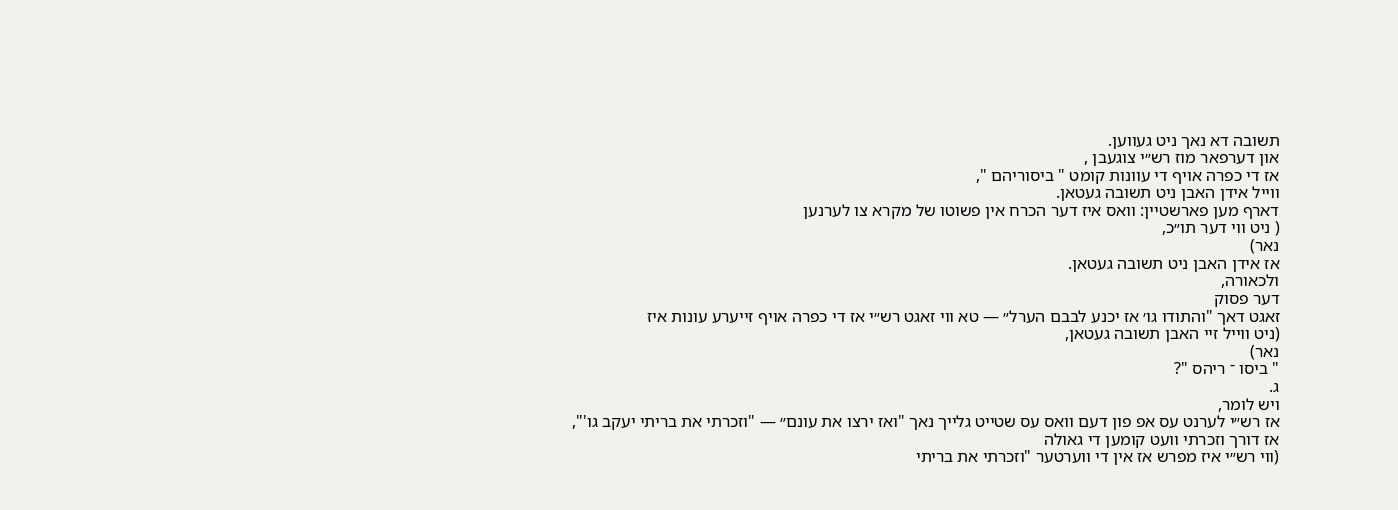תשובה דא נאך ניט געווען.
און דערפאר מוז רש״י צוגעבן ,
אז די כפרה אויף די עוונות קומט " ביסוריהם ",
ווייל אידן האבן ניט תשובה געטאן.
דארף מען פארשטיין: וואס איז דער הכרח אין פשוטו של מקרא צו לערנען
( ניט ווי דער תו״כ,
נאר)
אז אידן האבן ניט תשובה געטאן.
ולכאורה,
דער פסוק
זאגט דאך "והתודו גו׳ אז יכנע לבבם הערל״ — טא ווי זאגט רש״י אז די כפרה אויף זייערע עונות איז
(ניט ווייל זיי האבן תשובה געטאן,
נאר)
" ביסו ־ ריהס "?
ג.
ויש לומר,
אז רש״י לערנט עס אפ פון דעם וואס עס שטייט גלייך נאך "ואז ירצו את עונם״ — "וזכרתי את בריתי יעקב גו'",
אז דורך וזכרתי וועט קומען די גאולה
(ווי רש״י איז מפרש אז אין די ווערטער "וזכרתי את בריתי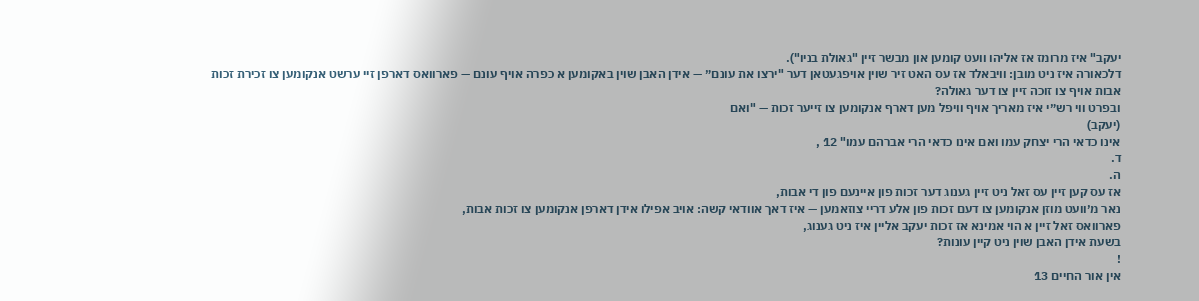יעקב" איז מרומז אז אליהו וועט קומען און מבשר זיין "גאולת בניו").
דלכאורה איז ניט מובן: וויבאלד אז עס האט זיר שוין אויפגעטאן דער "ירצו את עונם״ — אידן האבן שוין באקומען א כפרה אויף עונם — פארוואס דארפן זיי ערשט אנקומען צו זכירת זכות אבות אויף צו זוכה זיין צו דער גאולה?
ובפרט ווי רש״י איז מאריך אויף וויפל מען דארף אנקומען צו זייער זכות — "ואם
(יעקב)
אינו כדאי הרי יצחק עמו ואם אינו כדאי הרי אברהם עמו" 12 ,
ד.
ה.
אז עס קען זיין עס זאל ניט זיין גענוג דער זכות פון איינעם פון די אבות,
נאר מ׳וועט מוזן אנקומען צו דעם זכות פון אלע דריי צוזאמען — איז דאך אוודאי קשה: אויב אפילו אידן דארפן אנקומען צו זכות אבות,
פארוואס זאל זיין א הוי אמינא אז זכות יעקב אליין איז ניט גענוג,
בשעת אידן האבן שוין ניט קיין עונות?
!
אין אור החיים 13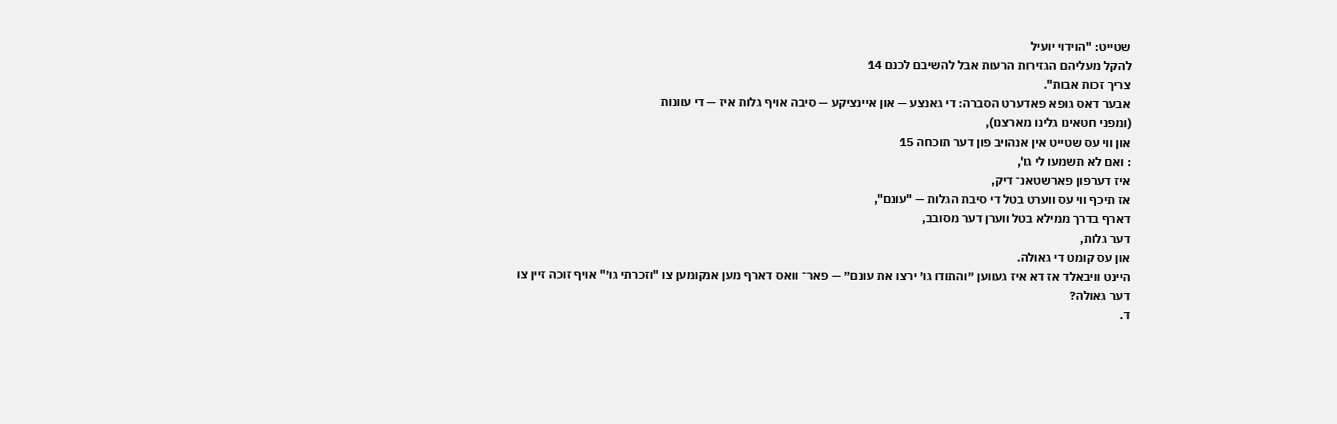שטייט: "הוידוי יועיל
להקל מעליהם הגזירות הרעות אבל להשיבם לכנם 14
צריך זכות אבות".
אבער דאס גופא פאדערט הסברה: די גאנצע — און איינציקע — סיבה אויף גלות איז — די עוונות
(ומפני חטאינו גלינו מארצנו),
און ווי עס שטייט אין אנהויב פון דער תוכחה 15
: ואם לא תשמעו לי גו',
איז דערפון פארשטאנ־ דיק,
אז תיכף ווי עס ווערט בטל די סיבת הגלות — "עונם",
דארף בדרך ממילא בטל ווערן דער מסובב,
דער גלות,
און עס קומט די גאולה.
היינט וויבאלד אז דא איז געווען ״והתודו גו׳ ירצו את עונם״ — פאר־ וואס דארף מען אנקומען צו "וזכרתי גו׳" אויף זוכה זיין צו דער גאולה?
ד.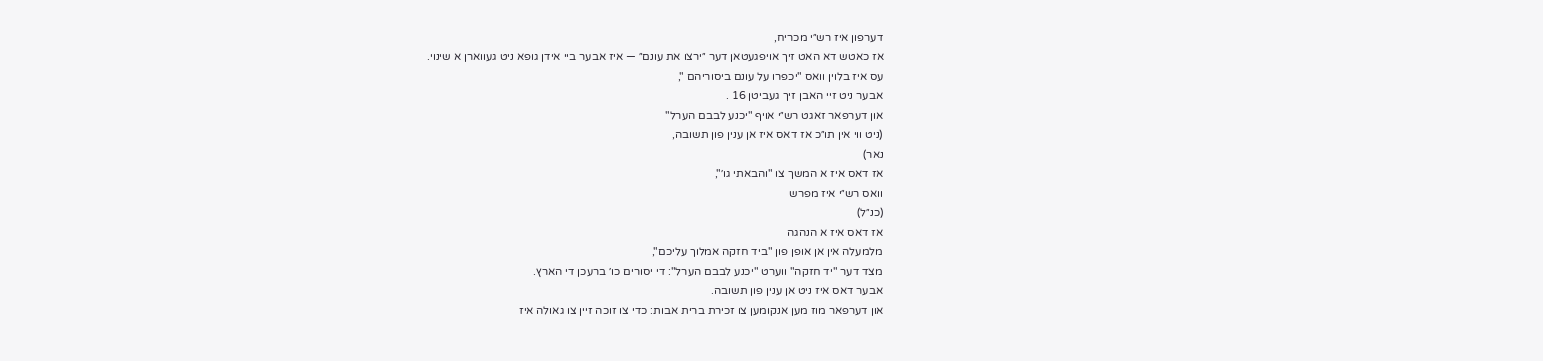דערפון איז רש״י מכריח,
אז כאטש דא האט זיך אויפגעטאן דער ״ירצו את עונם״ — איז אבער ביי אידן גופא ניט געווארן א שינוי.
עס איז בלוין וואס "יכפרו על עונם ביסוריהם ",
אבער ניט זיי האבן זיך געביטן 16 .
און דערפאר זאגט רש״י אויף "יכנע לבבם הערל"
(ניט ווי אין תו״כ אז דאס איז אן ענין פון תשובה,
נאר)
אז דאס איז א המשך צו "והבאתי גו׳",
וואס רש״י איז מפרש
(כנ״ל)
אז דאס איז א הנהגה
מלמעלה אין אן אופן פון "ביד חזקה אמלוך עליכם",
מצד דער "יד חזקה" ווערט "יכנע לבבם הערל": די יסורים כו׳ ברעכן די הארץ.
אבער דאס איז ניט אן ענין פון תשובה.
און דערפאר מוז מען אנקומען צו זכירת ברית אבות: כדי צו זוכה זיין צו גאולה איז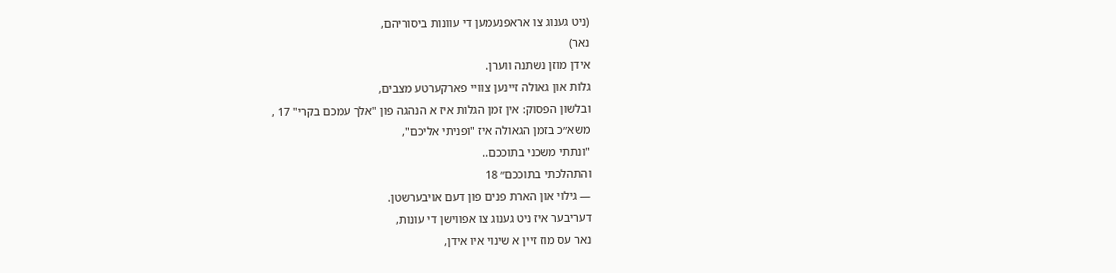(ניט גענוג צו אראפנעמען די עוונות ביסוריהם,
נאר)
אידן מוזן נשתנה ווערן.
גלות און גאולה זיינען צוויי פארקערטע מצבים,
ובלשון הפסוק: אין זמן הגלות איז א הנהגה פון "אלך עמכם בקרי" 17 ,
משא״כ בזמן הגאולה איז "ופניתי אליכם",
"ונתתי משכני בתוככם..
והתהלכתי בתוככם״ 18
— גילוי און הארת פנים פון דעם אויבערשטן.
דעריבער איז ניט גענוג צו אפווישן די עונות,
נאר עס מוז זיין א שינוי איו אידן,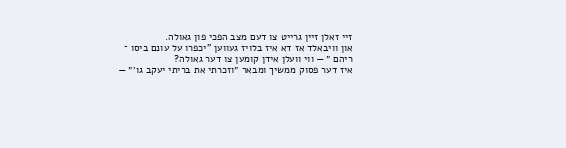זיי זאלן זיין גרייט צו דעם מצב הפכי פון גאולה.
און וויבאלד אז דא איז בלויז געווען "יכפרו על עונם ביסו ־ ריהם ״ — ווי וועלן אידן קומען צו דער גאולה?
איז דער פסוק ממשיך ומבאר ״וזכרתי את בריתי יעקב גו׳״ —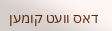דאס וועט קומען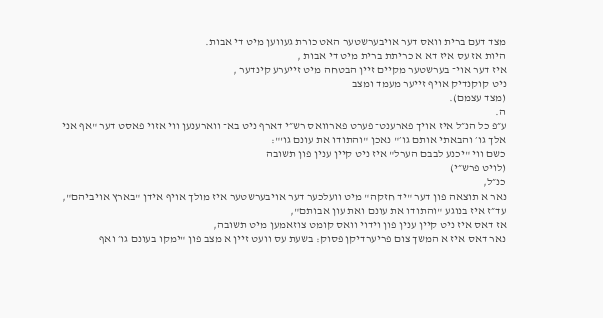מצד דעם ברית וואס דער אויבערשטער האט כורת געווען מיט די אבות.
היות אז עס איז דא א כריתת ברית מיט די אבות ,
איז דער אוי־ בערשטער מקיים זיין הבטחה מיט זייערע קינדער ,
ניט קוקנדיק אויף זייער מעמד ומצב
(מצד עצמם).
ה.
ע״פ כל הנ״ל איז אויך פארענט־ פערט פארוואס רש״י דארף ניט בא־ ווארענען ווי אזוי פאסט דער "אף אני
אלך גו׳ והבאתי אותם גו׳" נאכן "והתודו את עונם גו'":
כשם ווי "יכנע לבבם הערל" איז ניט קיין ענין פון תשובה
(לויט פרש״י)
כנ״ל,
נאר א תוצאה פון דער "יד חזקה" מיט וועלכער דער אויבערשטער איז מולך אויף אידן "בארץ אויביהם",
עד״ז איז בנוגע "והתודו את עונם ואת עון אבותם",
אז דאס איז ניט קיין ענין פון וידוי וואס קומט צוזאמען מיט תשובה,
נאר דאס איז א המשך צום פריערדיקן פסוק: בשעת עס וועט זיין א מצב פון "ימקו בעונם גו׳ ואף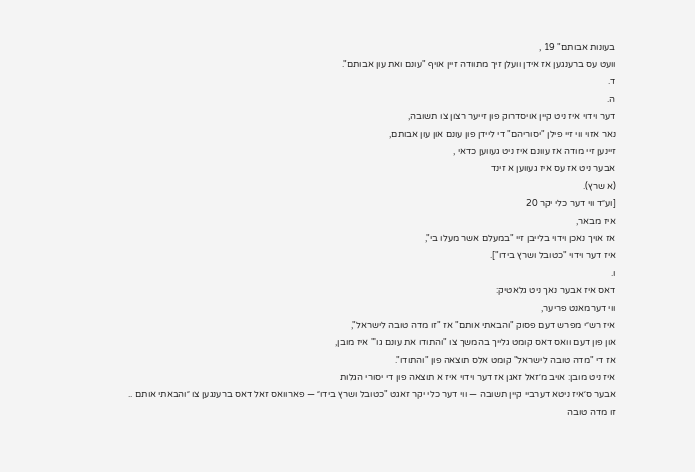בעונות אבותם" 19 ,
וועט עס ברענגען אז אידן וועלן זיך מתוודה זיין אויף "עונם ואת עון אבותם".
ד.
ה.
דער וידוי איז ניט קיין אויסדרוק פון זייער רצון צו תשובה,
נאר אזוי ווי זיי פילן "יסוריהם" די ליידן פון עונם און עון אבותם,
זיינען זיי מודה אז עוונם איז ניט געווען כדאי ,
אבער ניט אז עס איז געווען א זינד
(א שרץ).
[וע״ד ווי דער כלי יקר 20
איז מבאר,
אז אויך נאכן וידוי בלייבן זיי "במעלם אשר מעלו בי",
איז דער וידוי "כטובל ושרץ בידו"].
ו.
דאס איז אבער נאך ניט גלאטיק:
ווי דערמאנט פריער,
איז רש״י מפרש דעם פסוק "והבאתי אותם" אז "זו מדה טובה לישראל",
און פון דעם וואס דאס קומט גלייך בהמשך צו "והתודו את עונם גו'" איז מובן,
אז די "מדה טובה לישראל" קומט אלס תוצאה פון "והתודו".
איז ניט מובן: אויב מ׳זאל זאגן אז דער וידוי איז א תוצאה פון די יסורי הגלות
אבער ס׳איז ניטא דערביי קיין תשובה — ווי דער כלי יקר זאגט "כטובל ושרץ בידו״ — פארוואס זאל דאס ברענגען צו ״והבאתי אותם ..
זו מדה טובה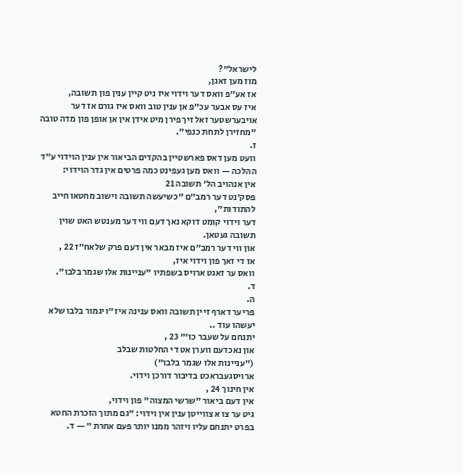לישראל"?
מוז מען זאגן,
אז אע״פ וואס דער וידוי איז ניט קיין ענין פון תשובה,
איז עס אבער עכ״פ אן ענין טוב וואס איז גורם אז דער אויבערשטער זאל זיך פירן מיט אידן אין אן אופן פון מדה טובה "מחזירן לתחת כנפי".
ז.
וועט מען דאס פארשטיין בהקדים הביאור אין ענין הוידוי ע״ד ההלכה — וואס מען געפינט כמה פרטים אין גדר הוידוי:
אין אנהויב הל׳ תשובה 21
פסק׳נט דער רמב״ם "כשיעשה תשובה וישוב מחטאו חייב להתודות",
דער וידוי קומט דוקא נאך דעם ווי דער מענטש האט שוין תשובה געטאן.
און ווי דער רמב״ם איז מבאר אין דעם פרק שלאח״ז 22 ,
אז די זאך פון וידוי איז,
וואס ער זאגט ארויס בשפתיו "עניינות אלו שגמר בלבו".
ד.
ה.
פריער דארף זיין תשובה וואס ענינה איז ״ויגמור בלבו שלא יעשהו עוד ..
יתנחם על שעבר כו׳" 23 ,
און נאכדעם ווערן אט די החלטות שבלב
("עניינות אלו שגמר בלבו")
ארויסגעבראכט בדיבור דורכן וידוי.
אין חינוך 24 ,
אין דעם ביאור "שרשי המצוה" פון וידוי,
גיט ער צו א צווייטן ענין אין וידוי: "גם מתוך הזכרת החטא בפרט יתנחם עליו ויזהר ממנו יותר פעם אחרת ״ — ד.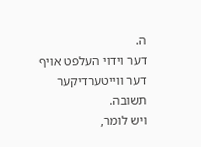ה.
דער וידוי העלפט אויף דער ווייטערדיקער תשובה.
ויש לומר,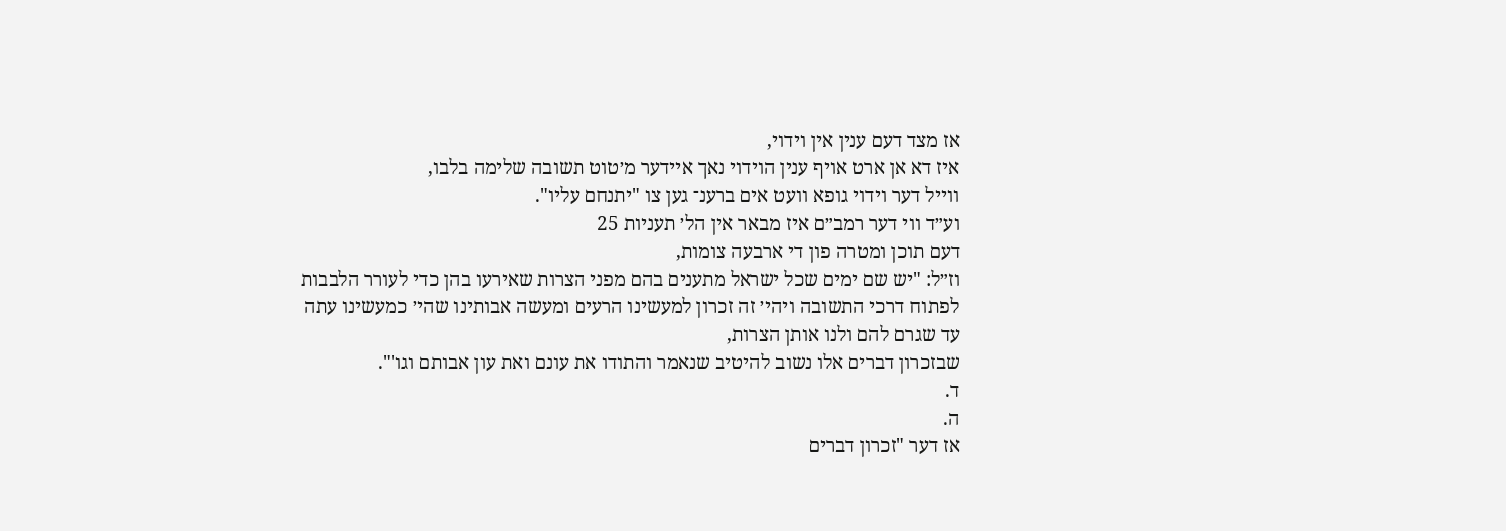אז מצד דעם ענין אין וידוי,
איז דא אן ארט אויף ענין הוידוי נאך איידער מ׳טוט תשובה שלימה בלבו,
ווייל דער וידוי גופא וועט אים ברענ־ גען צו "יתנחם עליו".
וע״ד ווי דער רמב״ם איז מבאר אין הל׳ תעניות 25
דעם תוכן ומטרה פון די ארבעה צומות,
וז״ל: "יש שם ימים שכל ישראל מתענים בהם מפני הצרות שאירעו בהן כדי לעורר הלבבות לפתוח דרכי התשובה ויהי׳ זה זכרון למעשינו הרעים ומעשה אבותינו שהי׳ כמעשינו עתה עד שגרם להם ולנו אותן הצרות,
שבזכרון דברים אלו נשוב להיטיב שנאמר והתודו את עונם ואת עון אבותם וגו'".
ד.
ה.
אז דער "זכרון דברים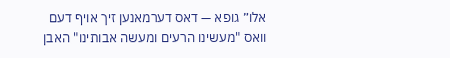אלו״ גופא — דאס דערמאנען זיך אויף דעם וואס "מעשינו הרעים ומעשה אבותינו" האבן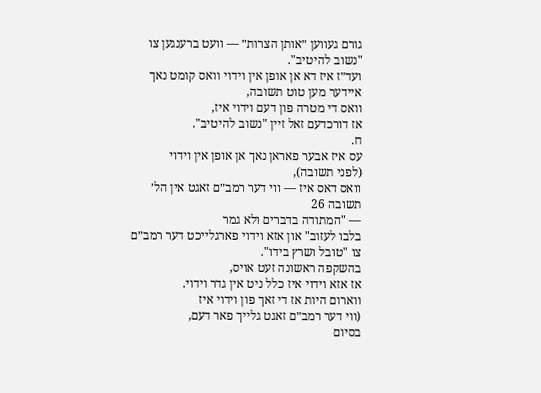גורם געווען ״אותן הצרות״ — וועט ברענגען צו "נשוב להיטיב".
ועד״ז איז דא אן אופן אין וידוי וואס קומט נאך איידער מען טוט תשובה,
וואס די מטרה פון דעם וידוי איז,
אז דורכדעם זאל זיין "נשוב להיטיב".
ח.
עס איז אבער פאראן נאך אן אופן אין וידוי
(לפני תשובה),
וואס דאס איז — ווי דער רמב״ם זאגט אין הל׳ תשובה 26
— "המתודה בדברים ולא גמר
בלבו לעזוב" און אזא וידוי פארגלייכט דער רמב״ם צו "טובל ושרץ בידו".
בהשקפה ראשונה זעט אויס,
אז אזא וידוי איז כלל ניט אין גדר וידוי.
ווארום היות אז די זאך פון וידוי איז
(ווי דער רמב״ם זאגט גלייך פאר דעם,
בסיום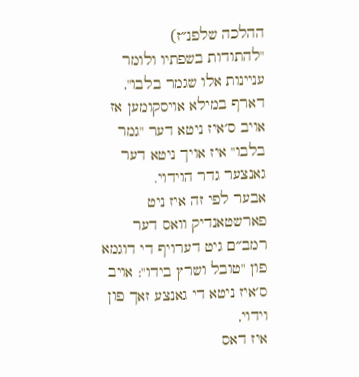ההלכה שלפנ״ז)
"להתודות בשפתיו ולומר עניינות אלו שגמר בלבו",
דארף במילא אויסקומען אז אויב ס׳איז ניטא דער "גמר בלבו" איז אויך ניטא דער גאנצער גדר הוידוי.
אבער לפי זה איז ניט פארשטאנדיק וואס דער רמב״ם גיט דערויף די דוגמא פון "טובל ושרץ בידו": אויב ס׳איז ניטא די גאנצע זאך פון וידוי,
איז דאס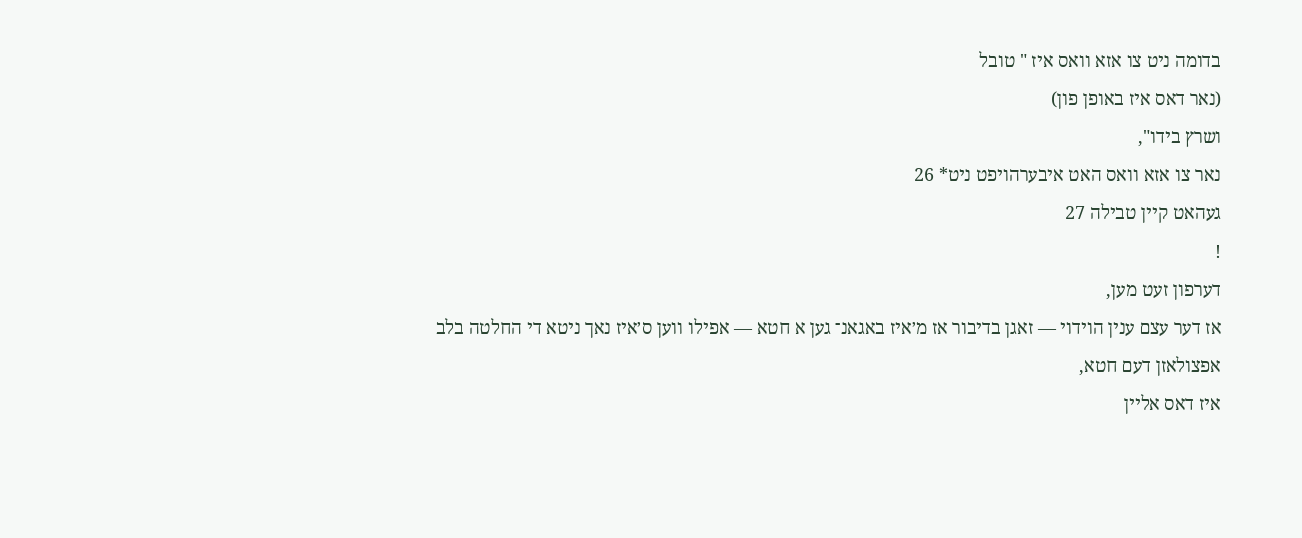בדומה ניט צו אזא וואס איז " טובל
(נאר דאס איז באופן פון)
ושרץ בידו",
נאר צו אזא וואס האט איבערהויפט ניט* 26
געהאט קיין טבילה 27
!
דערפון זעט מען,
אז דער עצם ענין הוידוי — זאגן בדיבור אז מ׳איז באגאנ־ גען א חטא — אפילו ווען ס׳איז נאך ניטא די החלטה בלב אפצולאזן דעם חטא,
איז דאס אליין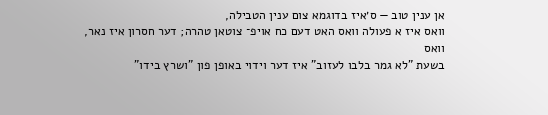אן ענין טוב — ס׳איז בדוגמא צום ענין הטבילה,
וואס איז א פעולה וואס האט דעם כח אויפ־ צוטאן טהרה; דער חסרון איז נאר,
וואס
בשעת "לא גמר בלבו לעזוב" איז דער וידוי באופן פון "ושרץ בידו"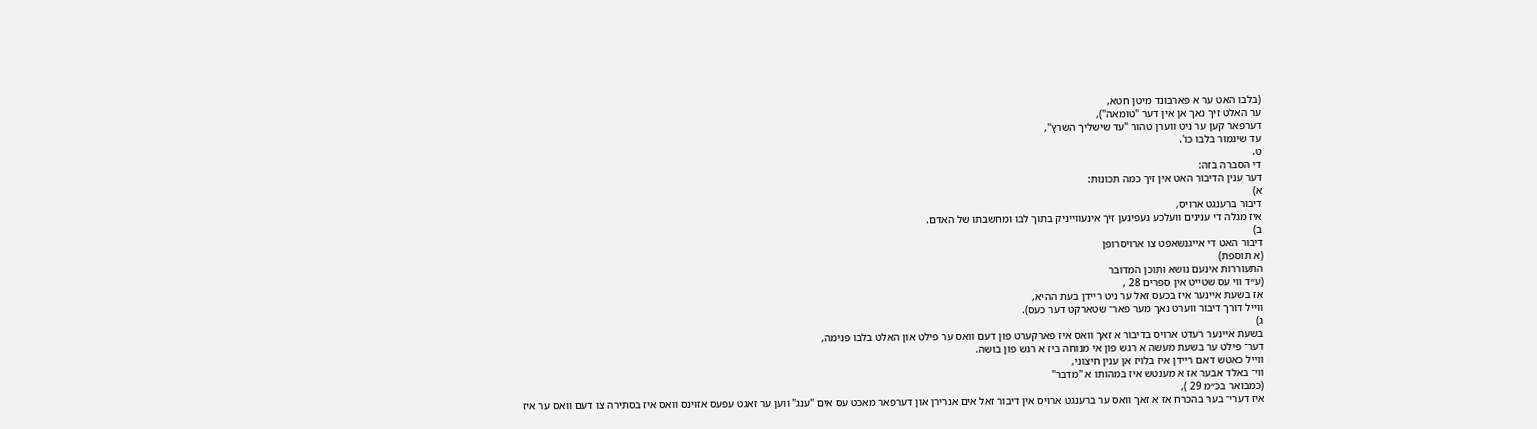(בלבו האט ער א פארבונד מיטן חטא,
ער האלט זיך נאך אן אין דער "טומאה"),
דערפאר קען ער ניט ווערן טהור "עד שישליך השרץ",
עד שיגמור בלבו כו'.
ט.
די הסברה בזה:
דער ענין הדיבור האט אין זיך כמה תכונות:
א)
דיבור ברענגט ארויס,
איז מגלה די ענינים וועלכע געפינען זיך אינעווייניק בתוך לבו ומחשבתו של האדם.
ב)
דיבור האט די אייגנשאפט צו ארויסרופן
(א תוספת)
התעוררות אינעם נושא ותוכן המדובר
(ע״ד ווי עס שטייט אין ספרים 28 ,
אז בשעת איינער איז בכעס זאל ער ניט ריידן בעת ההיא,
ווייל דורך דיבור ווערט נאך מער פאר־ שטארקט דער כעס).
ג)
בשעת איינער רעדט ארויס בדיבור א זאך וואס איז פארקערט פון דעם וואס ער פילט און האלט בלבו פנימה,
דער־ פילט ער בשעת מעשה א רגש פון אי מנוחה ביז א רגש פון בושה.
ווייל כאטש דאם ריידן איז בלויז אן ענין חיצוני,
ווי־ באלד אבער אז א מענטש איז במהותו א "מדבר"
(כמבואר בכ״מ 29 ),
איז דערי־ בער בהכרח אז א זאך וואס ער ברענגט ארויס אין דיבור זאל אים אנרירן און דערפאר מאכט עס אים "ענג" ווען ער זאגט עפעס אזוינס וואס איז בסתירה צו דעם וואס ער איז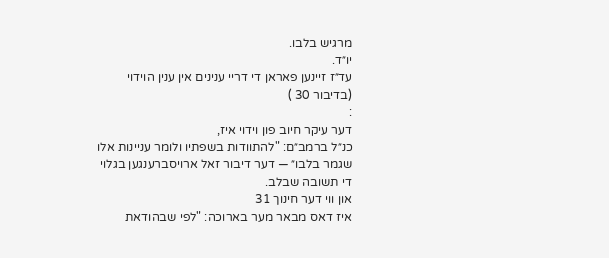מרגיש בלבו.
יו״ד.
עד״ז זיינען פאראן די דריי ענינים אין ענין הוידוי
(בדיבור 30 )
:
דער עיקר חיוב פון וידוי איז,
כנ״ל ברמב״ם: "להתוודות בשפתיו ולומר עניינות אלו שגמר בלבו״ — דער דיבור זאל ארויסברענגען בגלוי די תשובה שבלב.
און ווי דער חינוך 31
איז דאס מבאר מער בארוכה: "לפי שבהודאת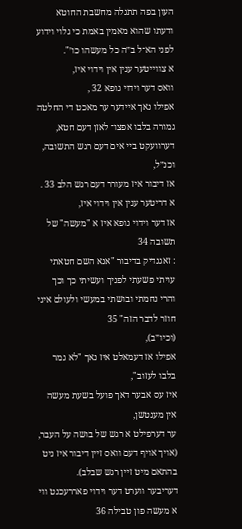העון בפה תתגלה מחשבת החוטא ודעתו שהוא מאמין באמת כי גלוי וידוע לפני הא־ל ב״ה כל מעשהו כו׳".
א צווייטער ענין אין וידוי איז,
וואס דער וידוי גופא 32 ,
אפילו נאך איידער ער מאכט די החלטה גמורה בלבו אפצו־ לאזן דעם חטא,
דערוועקט ביי אים דעם רגש התשובה,
וכנ״ל,
אז דיבור איז מעורר דעם רגש הלב 33 .
א דריטער ענין אין וידוי איז,
אז דער וידוי גופא איז א "מעשה" של תשובה 34
: זאגנדיק בדיבור "אנא השם חטאתי עויתי פשעתי לפניך ועשיתי כך וכך והרי נחמתי ובושתי במעשי ולעולם איני חוזר לדבר הזה" 35
(וכיו״ב),
אפילו אז דעמאלט איז נאך "לא גמר בלבו לעזוב",
איז עס אבער דאך פועל בשעת מעשה אין מענטשן,
ער דערפילט א רגש של בושה על העבר,
(אויך אויף דעם וואס זיין דיבור איז ניט בהתאם מיט זיין רגש שבלב).
דעריבער ווערט דער וידוי פאררעכנט ווי א מעשה פון טבילה 36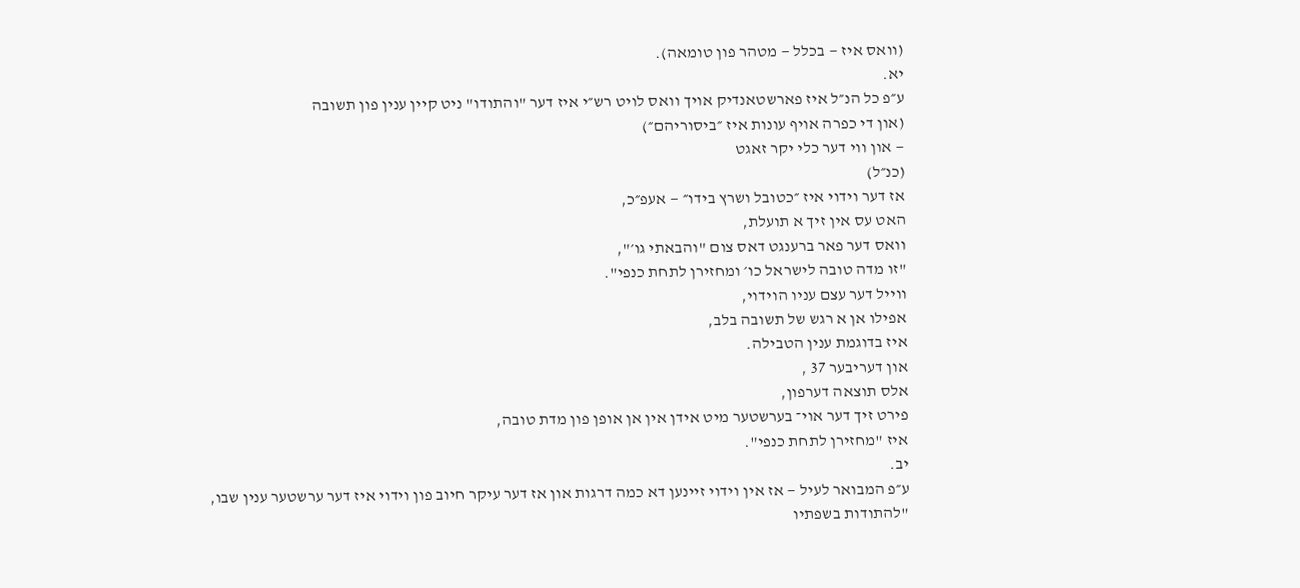(וואס איז — בכלל — מטהר פון טומאה).
יא.
ע״פ כל הנ״ל איז פארשטאנדיק אויך וואס לויט רש״י איז דער "והתודו" ניט קיין ענין פון תשובה
(און די כפרה אויף עונות איז ״ביסוריהם״)
— און ווי דער כלי יקר זאגט
(כנ״ל)
אז דער וידוי איז ״כטובל ושרץ בידו״ — אעפ״כ,
האט עס אין זיך א תועלת,
וואס דער פאר ברענגט דאס צום "והבאתי גו׳",
"זו מדה טובה לישראל כו׳ ומחזירן לתחת כנפי".
ווייל דער עצם עניו הוידוי,
אפילו אן א רגש של תשובה בלב,
איז בדוגמת ענין הטבילה.
און דעריבער 37 ,
אלס תוצאה דערפון,
פירט זיך דער אוי־ בערשטער מיט אידן אין אן אופן פון מדת טובה,
איז "מחזירן לתחת כנפי".
יב.
ע״פ המבואר לעיל — אז אין וידוי זיינען דא כמה דרגות און אז דער עיקר חיוב פון וידוי איז דער ערשטער ענין שבו,
"להתודות בשפתיו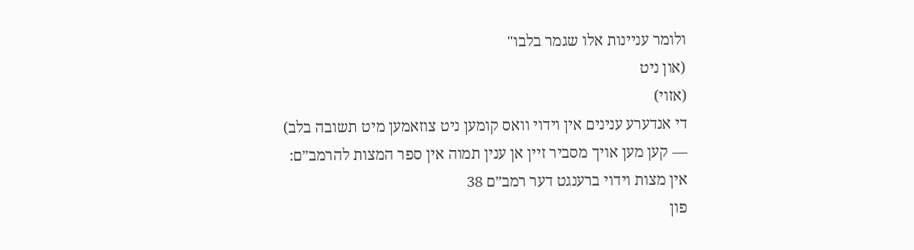ולומר עניינות אלו שגמר בלבו"
(און ניט
(אזוי)
די אנדערע ענינים אין וידוי וואס קומען ניט צוזאמען מיט תשובה בלב)
— קען מען אויך מסביר זיין אן ענין תמוה אין ספר המצות להרמב״ם:
אין מצות וידוי ברענגט דער רמב״ם 38
פון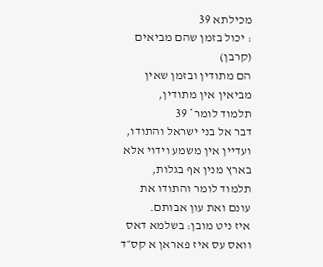מכילתא 39
: יכול בזמן שהם מביאים
(קרבן)
הם מתודין ובזמן שאין מביאין אין מתודין,
תלמוד לומר* 39
דבר אל בני ישראל והתודו,
ועדיין אין משמע וידוי אלא בארץ מנין אף בגלות,
תלמוד לומר והתודו את עונם ואת עון אבותם.
איז ניט מובן: בשלמא דאס וואס עס איז פאראן א קס״ד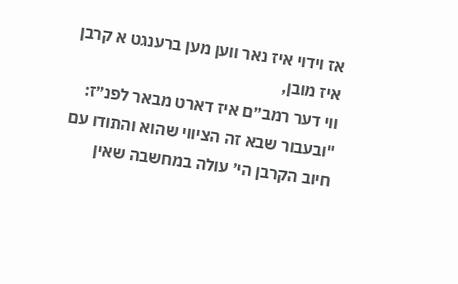אז וידוי איז נאר ווען מען ברענגט א קרבן איז מובן,
ווי דער רמב״ם איז דארט מבאר לפנ״ז: "ובעבור שבא זה הציווי שהוא והתודו עם חיוב הקרבן הי׳ עולה במחשבה שאין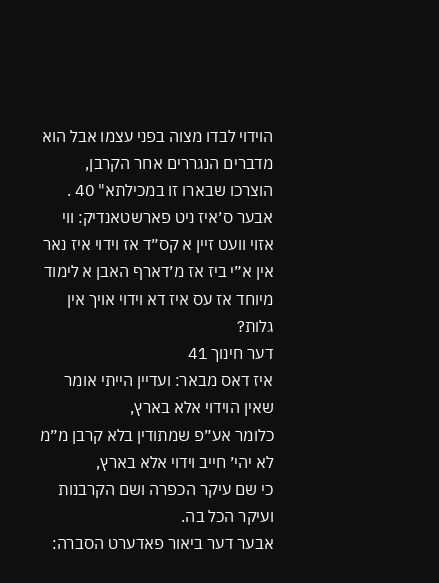הוידוי לבדו מצוה בפני עצמו אבל הוא
מדברים הנגררים אחר הקרבן,
הוצרכו שבארו זו במכילתא" 40 .
אבער ס׳איז ניט פארשטאנדיק: ווי אזוי וועט זיין א קס״ד אז וידוי איז נאר אין א״י ביז אז מ׳דארף האבן א לימוד מיוחד אז עס איז דא וידוי אויך אין גלות?
דער חינוך 41
איז דאס מבאר: ועדיין הייתי אומר שאין הוידוי אלא בארץ,
כלומר אע״פ שמתודין בלא קרבן מ״מ לא יהי׳ חייב וידוי אלא בארץ,
כי שם עיקר הכפרה ושם הקרבנות ועיקר הכל בה.
אבער דער ביאור פאדערט הסברה: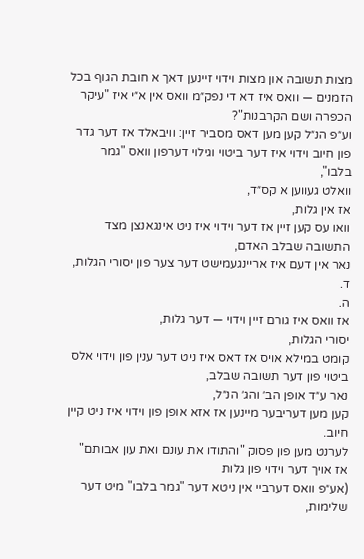מצות תשובה און מצות וידוי זיינען דאך א חובת הגוף בכל הזמנים — וואס איז דא די נפק״מ וואס אין א״י איז "עיקר הכפרה ושם הקרבנות"?
וע״פ הנ״ל קען מען דאס מסביר זיין: וויבאלד אז דער גדר פון חיוב וידוי איז דער ביטוי וגילוי דערפון וואס "גמר בלבו",
וואלט געווען א קס״ד,
אז אין גלות,
וואו עס קען זיין אז דער וידוי איז ניט אינגאנצן מצד התשובה שבלב האדם,
נאר אין דעם איז אריינגעמישט דער צער פון יסורי הגלות,
ד.
ה.
אז וואס איז גורם זיין וידוי — דער גלות,
יסורי הגלות,
קומט במילא אויס אז דאס איז ניט דער ענין פון וידוי אלס ביטוי פון דער תשובה שבלב,
נאר ע״ד אופן הב׳ והג׳ הנ״ל,
קען מען דעריבער מיינען אז אזא אופן פון וידוי איז ניט קיין חיוב.
לערנט מען פון פסוק "והתודו את עונם ואת עון אבותם" אז אויך דער וידוי פון גלות
(אע״פ וואס דערביי אין ניטא דער "גמר בלבו" מיט דער שלימות,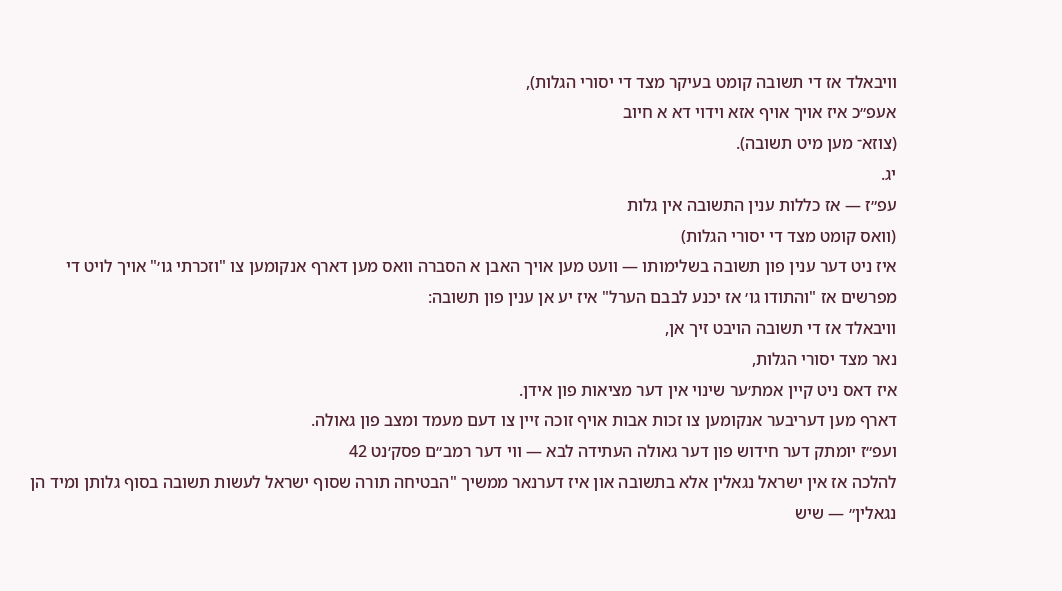וויבאלד אז די תשובה קומט בעיקר מצד די יסורי הגלות),
אעפ״כ איז אויך אויף אזא וידוי דא א חיוב
(צוזא־ מען מיט תשובה).
יג.
עפ״ז — אז כללות ענין התשובה אין גלות
(וואס קומט מצד די יסורי הגלות)
איז ניט דער ענין פון תשובה בשלימותו — וועט מען אויך האבן א הסברה וואס מען דארף אנקומען צו "וזכרתי גו׳" אויך לויט די מפרשים אז "והתודו גו׳ אז יכנע לבבם הערל" איז יע אן ענין פון תשובה:
וויבאלד אז די תשובה הויבט זיך אן,
נאר מצד יסורי הגלות,
איז דאס ניט קיין אמת׳ער שינוי אין דער מציאות פון אידן.
דארף מען דעריבער אנקומען צו זכות אבות אויף זוכה זיין צו דעם מעמד ומצב פון גאולה.
ועפ״ז יומתק דער חידוש פון דער גאולה העתידה לבא — ווי דער רמב״ם פסק׳נט 42
להלכה אז אין ישראל נגאלין אלא בתשובה און איז דערנאר ממשיך "הבטיחה תורה שסוף ישראל לעשות תשובה בסוף גלותן ומיד הן נגאלין״ — שיש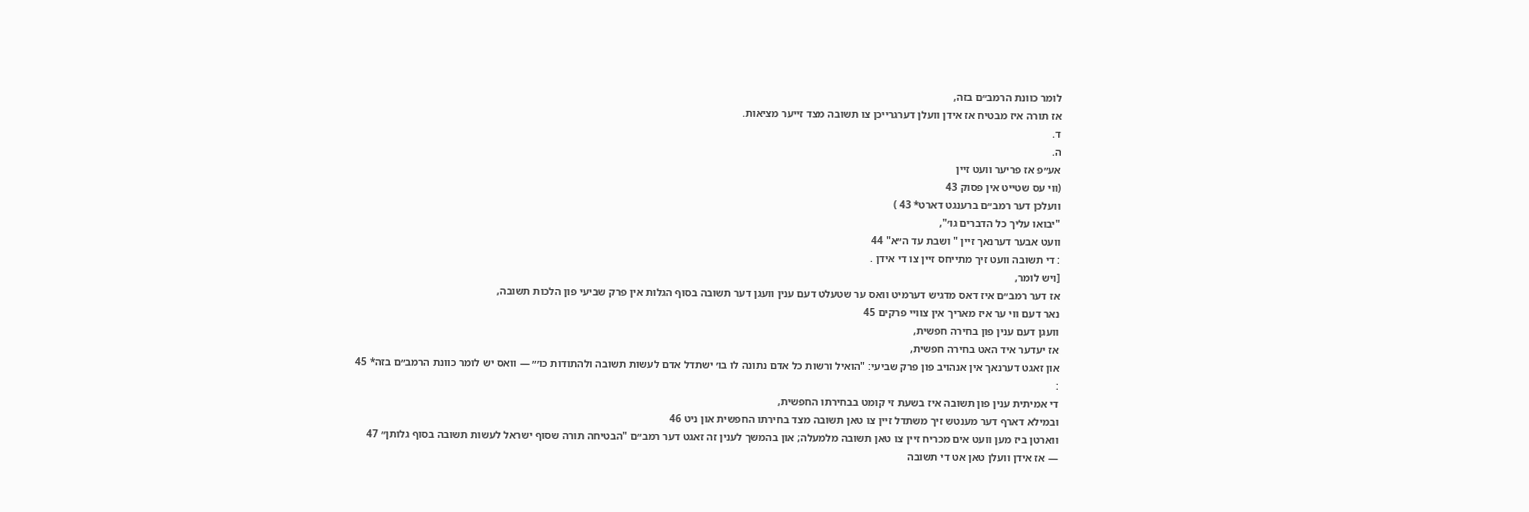לומר כוונת הרמב״ם בזה,
אז תורה איז מבטיח אז אידן וועלן דערגרייכן צו תשובה מצד זייער מציאות.
ד.
ה.
אע״פ אז פריער וועט זיין
(ווי עס שטייט אין פסוק 43
וועלכן דער רמב״ם ברענגט דארט* 43 )
"יבואו עליך כל הדברים גו׳",
וועט אבער דערנאך זיין " ושבת עד ה״א" 44
: די תשובה וועט זיך מתייחס זיין צו די אידן .
[ויש לומר,
אז דער רמב״ם איז דאס מדגיש דערמיט וואס ער שטעלט דעם ענין וועגן דער תשובה בסוף הגלות אין פרק שביעי פון הלכות תשובה,
נאר דעם ווי ער איז מאריך אין צוויי פרקים 45
וועגן דעם ענין פון בחירה חפשית,
אז יעדער איד האט בחירה חפשית,
און זאגט דערנאך אין אנהויב פון פרק שביעי: "הואיל ורשות כל אדם נתונה לו בו׳ ישתדל אדם לעשות תשובה ולהתודות כו׳״ — וואס יש לומר כוונת הרמב״ם בזה* 45
:
די אמיתית ענין פון תשובה איז בשעת זי קומט בבחירתו החפשית,
ובמילא דארף דער מענטש זיך משתדל זיין צו טאן תשובה מצד בחירתו החפשית און ניט 46
ווארטן ביז מען וועט אים מכריח זיין צו טאן תשובה מלמעלה; און בהמשך לענין זה זאגט דער רמב״ם "הבטיחה תורה שסוף ישראל לעשות תשובה בסוף גלותן״ 47
— אז אידן וועלן טאן אט די תשובה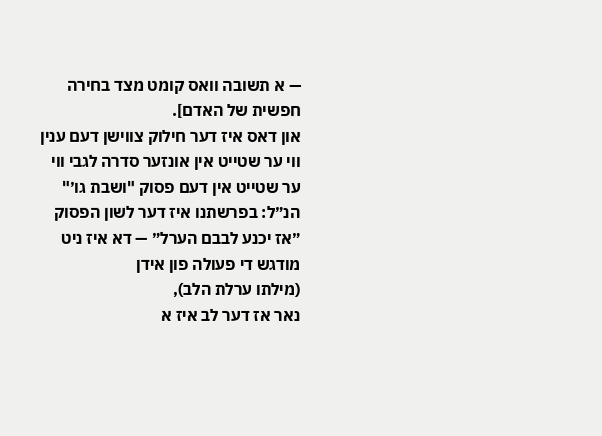— א תשובה וואס קומט מצד בחירה חפשית של האדם].
און דאס איז דער חילוק צווישן דעם ענין ווי ער שטייט אין אונזער סדרה לגבי ווי ער שטייט אין דעם פסוק "ושבת גו׳" הנ״ל: בפרשתנו איז דער לשון הפסוק ״אז יכנע לבבם הערל״ — דא איז ניט מודגש די פעולה פון אידן
(מילתו ערלת הלב),
נאר אז דער לב איז א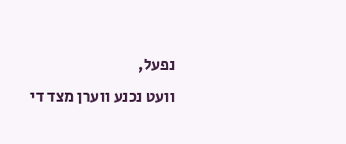נפעל,
וועט נכנע ווערן מצד די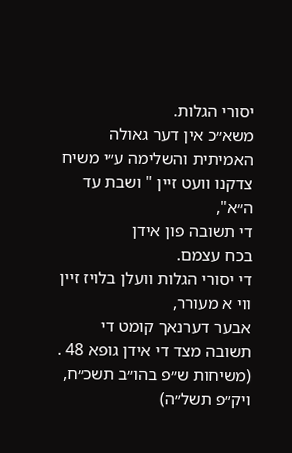יסורי הגלות.
משא״כ אין דער גאולה האמיתית והשלימה ע״י משיח צדקנו וועט זיין " ושבת עד ה״א",
די תשובה פון אידן
בכח עצמם.
די יסורי הגלות וועלן בלויז זיין ווי א מעורר,
אבער דערנאך קומט די תשובה מצד די אידן גופא 48 .
(משיחות ש״פ בהו״ב תשכ״ח,
ויק״פ תשל״ה)